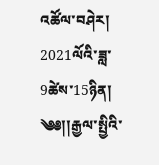འཚོལ་བཤེར།
2021ལོའི་ཟླ་9ཚེས་15ཉིན།
༄༅།།རྒྱལ་སྤྱིའི་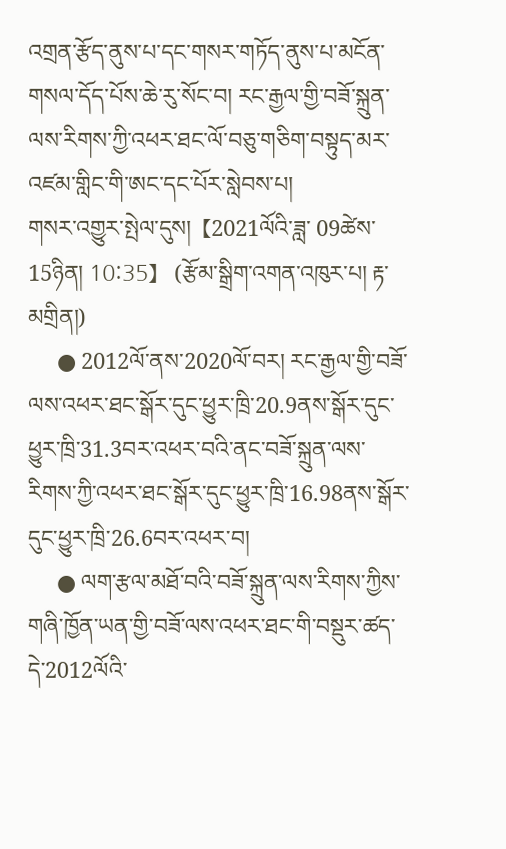འགྲན་རྩོད་ནུས་པ་དང་གསར་གཏོད་ནུས་པ་མངོན་གསལ་དོད་པོས་ཆེ་རུ་སོང་བ། རང་རྒྱལ་གྱི་བཟོ་སྐྲུན་ལས་རིགས་ཀྱི་འཕར་ཐང་ལོ་བཅུ་གཅིག་བསྟུད་མར་འཛམ་གླིང་གི་ཨང་དང་པོར་སླེབས་པ།
གསར་འགྱུར་སྤེལ་དུས།  【2021ལོའི་ཟླ་ 09ཚེས་15ཉིན། 10:35】   (རྩོམ་སྒྲིག་འགན་འཁུར་པ། རྟ་མགྲིན།)
     ● 2012ལོ་ནས་2020ལོ་བར། རང་རྒྱལ་གྱི་བཟོ་ལས་འཕར་ཐང་སྒོར་དུང་ཕྱུར་ཁྲི་20.9ནས་སྒོར་དུང་ཕྱུར་ཁྲི་31.3བར་འཕར་བའི་ནང་བཟོ་སྐྲུན་ལས་རིགས་ཀྱི་འཕར་ཐང་སྒོར་དུང་ཕྱུར་ཁྲི་16.98ནས་སྒོར་དུང་ཕྱུར་ཁྲི་26.6བར་འཕར་བ།
     ● ལག་རྩལ་མཐོ་བའི་བཟོ་སྐྲུན་ལས་རིགས་ཀྱིས་གཞི་ཁྱོན་ཡན་གྱི་བཟོ་ལས་འཕར་ཐང་གི་བསྡུར་ཚད་དེ་2012ལོའི་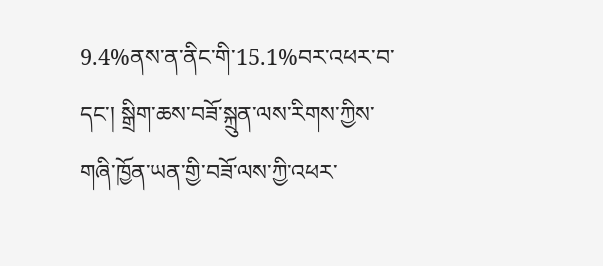9.4%ནས་ན་ནིང་གི་15.1%བར་འཕར་བ་དང་། སྒྲིག་ཆས་བཟོ་སྐྲུན་ལས་རིགས་ཀྱིས་གཞི་ཁྱོན་ཡན་གྱི་བཟོ་ལས་ཀྱི་འཕར་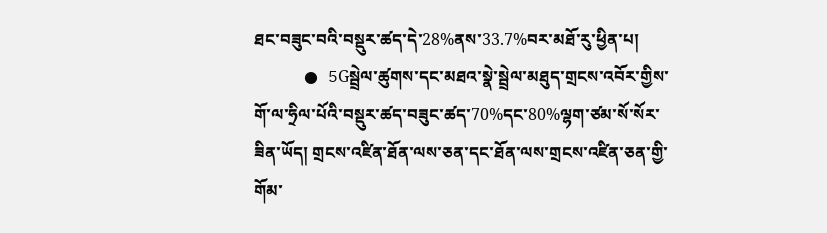ཐང་བཟུང་བའི་བསྡུར་ཚད་དེ་28%ནས་33.7%བར་མཐོ་རུ་ཕྱིན་པ།
     ● 5Gསྦྲེལ་ཚུགས་དང་མཐའ་སྣེ་སྦྲེལ་མཐུད་གྲངས་འབོར་གྱིས་གོ་ལ་ཧྲིལ་པོའི་བསྡུར་ཚད་བཟུང་ཚད་70%དང་80%ལྷག་ཙམ་སོ་སོར་ཟིན་ཡོད། གྲངས་འཛིན་ཐོན་ལས་ཅན་དང་ཐོན་ལས་གྲངས་འཛིན་ཅན་གྱི་གོམ་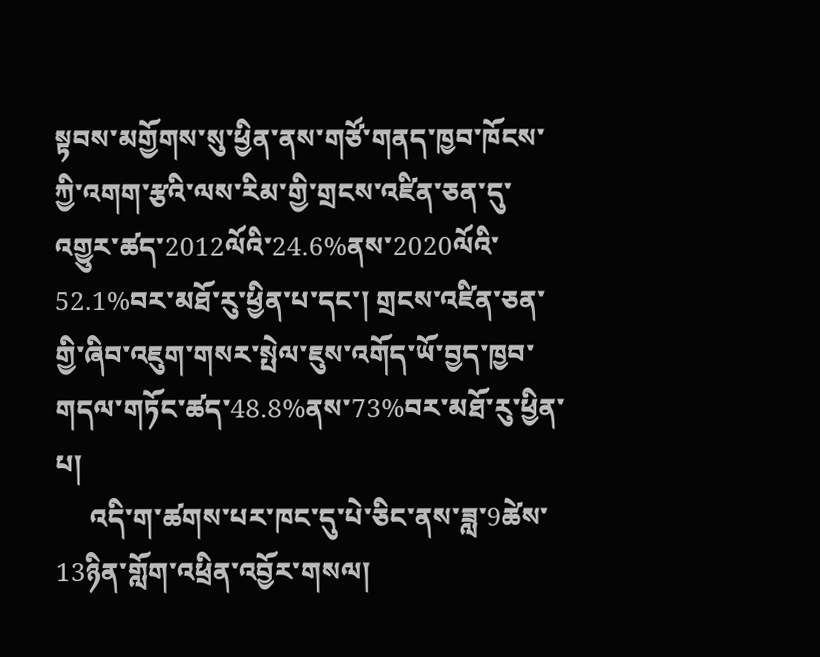སྟབས་མགྱོགས་སུ་ཕྱིན་ནས་གཙོ་གནད་ཁྱབ་ཁོངས་ཀྱི་འགག་རྩའི་ལས་རིམ་གྱི་གྲངས་འཛིན་ཅན་དུ་འགྱུར་ཚད་2012ལོའི་24.6%ནས་2020ལོའི་52.1%བར་མཐོ་རུ་ཕྱིན་པ་དང་། གྲངས་འཛིན་ཅན་གྱི་ཞིབ་འཇུག་གསར་སྤེལ་ཇུས་འགོད་ཡོ་བྱད་ཁྱབ་གདལ་གཏོང་ཚད་48.8%ནས་73%བར་མཐོ་རུ་ཕྱིན་པ།
     འདི་ག་ཚགས་པར་ཁང་དུ་པེ་ཅིང་ནས་ཟླ་9ཚེས་13ཉིན་གློག་འཕྲིན་འབྱོར་གསལ།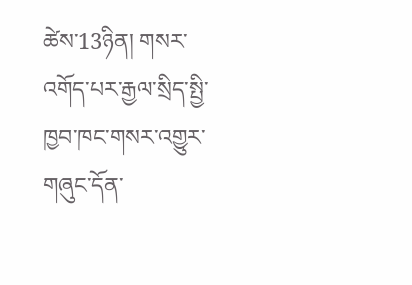ཚེས་13ཉིན། གསར་འགོད་པར་རྒྱལ་སྲིད་སྤྱི་ཁྱབ་ཁང་གསར་འགྱུར་གཞུང་དོན་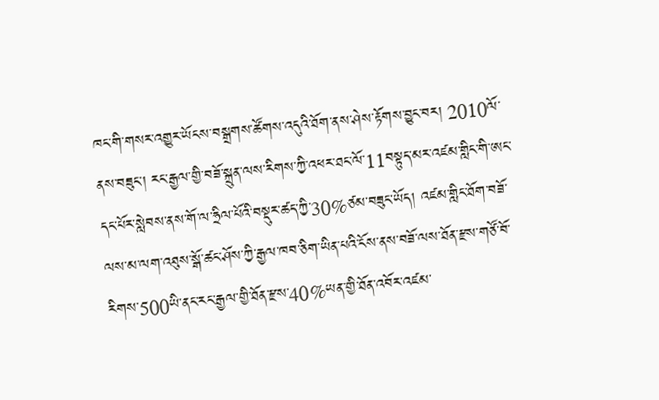ཁང་གི་གསར་འགྱུར་ཡོངས་བསྒྲགས་ཚོགས་འདུའི་ཐོག་ནས་ཤེས་རྟོགས་བྱུང་བར། 2010ལོ་ནས་བཟུང་། རང་རྒྱལ་གྱི་བཟོ་སྐྲུན་ལས་རིགས་ཀྱི་འཕར་ཐང་ལོ་11བསྟུད་མར་འཛམ་གླིང་གི་ཨང་དང་པོར་སླེབས་ནས་གོ་ལ་ཧྲིལ་པོའི་བསྡུར་ཚད་ཀྱི་30%ཙམ་བཟུང་ཡོད། འཛམ་གླིང་ཐོག་བཟོ་ལས་མ་ལག་འཐུས་སྒོ་ཚང་ཤོས་ཀྱི་རྒྱལ་ཁབ་ཅིག་ཡིན་པའི་ངོས་ནས་བཟོ་ལས་ཐོན་རྫས་གཙོ་བོ་རིགས་500ཡི་ནང་རང་རྒྱལ་གྱི་ཐོན་རྫས་40%ཡན་གྱི་ཐོན་འབོར་འཛམ་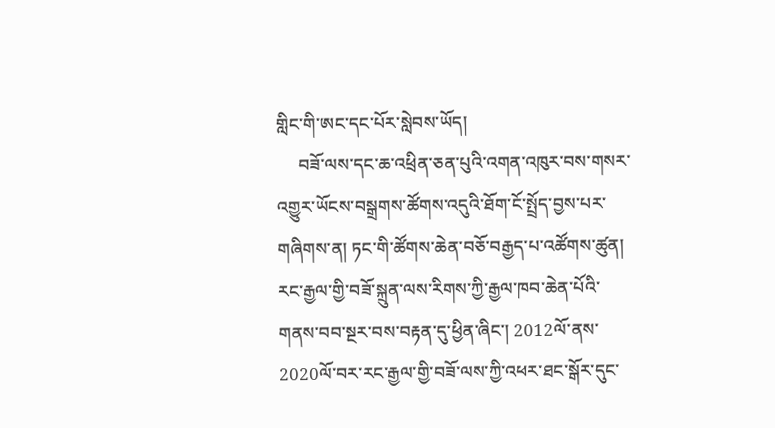གླིང་གི་ཨང་དང་པོར་སླེབས་ཡོད།
     བཟོ་ལས་དང་ཆ་འཕྲིན་ཅན་པུའི་འགན་འཁུར་བས་གསར་འགྱུར་ཡོངས་བསྒྲགས་ཚོགས་འདུའི་ཐོག་ངོ་སྤྲོད་བྱས་པར་གཞིགས་ན། ཏང་གི་ཚོགས་ཆེན་བཅོ་བརྒྱད་པ་འཚོགས་ཚུན། རང་རྒྱལ་གྱི་བཟོ་སྐྲུན་ལས་རིགས་ཀྱི་རྒྱལ་ཁབ་ཆེན་པོའི་གནས་བབ་སྔར་བས་བརྟན་དུ་ཕྱིན་ཞིང་། 2012ལོ་ནས་2020ལོ་བར་རང་རྒྱལ་གྱི་བཟོ་ལས་ཀྱི་འཕར་ཐང་སྒོར་དུང་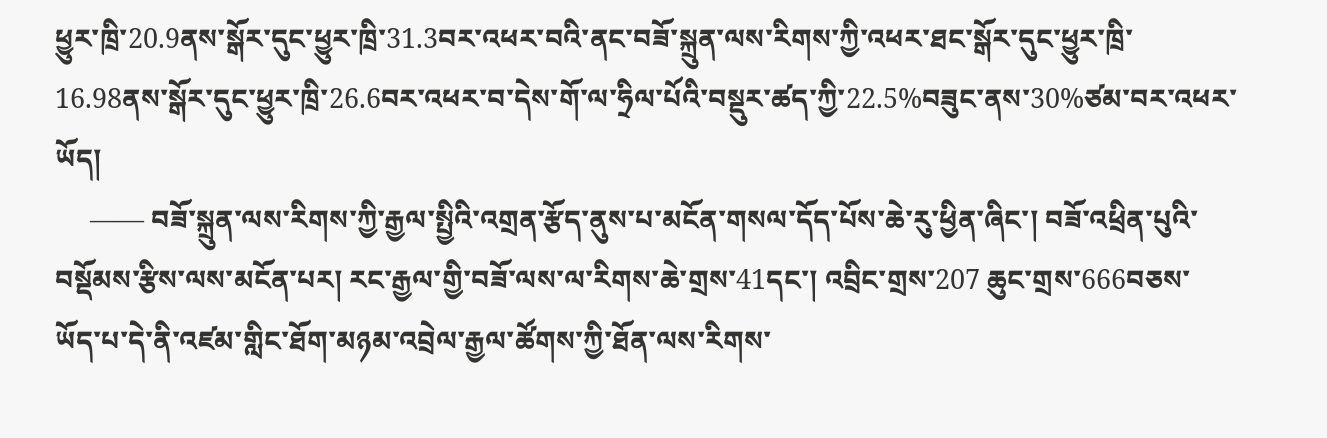ཕྱུར་ཁྲི་20.9ནས་སྒོར་དུང་ཕྱུར་ཁྲི་31.3བར་འཕར་བའི་ནང་བཟོ་སྐྲུན་ལས་རིགས་ཀྱི་འཕར་ཐང་སྒོར་དུང་ཕྱུར་ཁྲི་16.98ནས་སྒོར་དུང་ཕྱུར་ཁྲི་26.6བར་འཕར་བ་དེས་གོ་ལ་ཧྲིལ་པོའི་བསྡུར་ཚད་ཀྱི་22.5%བཟུང་ནས་30%ཙམ་བར་འཕར་ཡོད།
     —— བཟོ་སྐྲུན་ལས་རིགས་ཀྱི་རྒྱལ་སྤྱིའི་འགྲན་རྩོད་ནུས་པ་མངོན་གསལ་དོད་པོས་ཆེ་རུ་ཕྱིན་ཞིང་། བཟོ་འཕྲིན་པུའི་བསྡོམས་རྩིས་ལས་མངོན་པར། རང་རྒྱལ་གྱི་བཟོ་ལས་ལ་རིགས་ཆེ་གྲས་41དང་། འབྲིང་གྲས་207 ཆུང་གྲས་666བཅས་ཡོད་པ་དེ་ནི་འཛམ་གླིང་ཐོག་མཉམ་འབྲེལ་རྒྱལ་ཚོགས་ཀྱི་ཐོན་ལས་རིགས་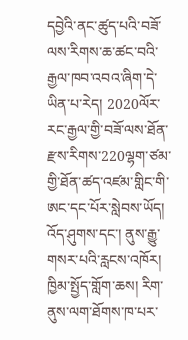དབྱེའི་ནང་ཚུད་པའི་བཟོ་ལས་རིགས་ཆ་ཚང་བའི་རྒྱལ་ཁབ་འབའ་ཞིག་དེ་ཡིན་པ་རེད། 2020ལོར་རང་རྒྱལ་གྱི་བཟོ་ལས་ཐོན་རྫས་རིགས་220ལྷག་ཙམ་གྱི་ཐོན་ཚད་འཛམ་གླིང་གི་ཨང་དང་པོར་སླེབས་ཡོད། འོད་ཤུགས་དང་། ནུས་རྒྱུ་གསར་པའི་རླངས་འཁོར། ཁྱིམ་སྤྱོད་གློག་ཆས། རིག་ནུས་ལག་ཐོགས་ཁ་པར་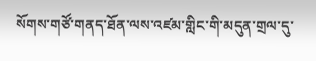སོགས་གཙོ་གནད་ཐོན་ལས་འཛམ་གླིང་གི་མདུན་གྲལ་དུ་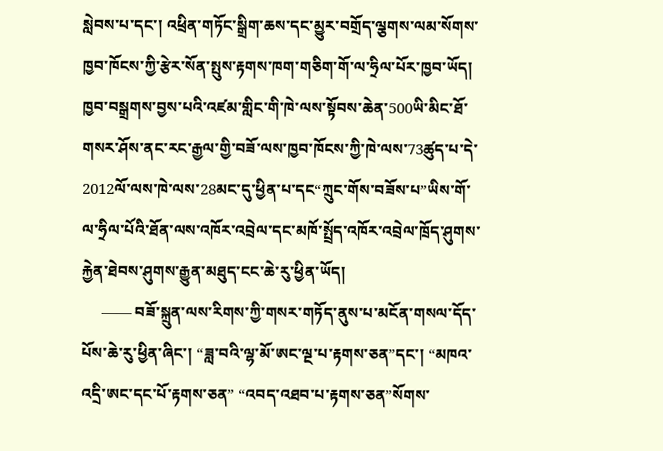སླེབས་པ་དང་། འཕྲིན་གཏོང་སྒྲིག་ཆས་དང་མྱུར་བགྲོད་ལྕགས་ལམ་སོགས་ཁྱབ་ཁོངས་ཀྱི་རྩེར་སོན་སྤུས་རྟགས་ཁག་གཅིག་གོ་ལ་ཧྲིལ་པོར་ཁྱབ་ཡོད། ཁྱབ་བསྒྲགས་བྱས་པའི་འཛམ་གླིང་གི་ཁེ་ལས་སྟོབས་ཆེན་500ཡི་མིང་ཐོ་གསར་ཤོས་ནང་རང་རྒྱལ་གྱི་བཟོ་ལས་ཁྱབ་ཁོངས་ཀྱི་ཁེ་ལས་73ཚུད་པ་དེ་2012ལོ་ལས་ཁེ་ལས་28མང་དུ་ཕྱིན་པ་དང“ཀྲུང་གོས་བཟོས་པ”ཡིས་གོ་ལ་ཧྲིལ་པོའི་ཐོན་ལས་འཁོར་འབྲེལ་དང་མཁོ་སྤྲོད་འཁོར་འབྲེལ་ཁྲོད་ཤུགས་རྐྱེན་ཐེབས་ཤུགས་རྒྱུན་མཐུད་ངང་ཆེ་རུ་ཕྱིན་ཡོད།
     —— བཟོ་སྐྲུན་ལས་རིགས་ཀྱི་གསར་གཏོད་ནུས་པ་མངོན་གསལ་དོད་པོས་ཆེ་རུ་ཕྱིན་ཞིང་། “ཟླ་བའི་ལྷ་མོ་ཨང་ལྔ་པ་རྟགས་ཅན”དང་། “མཁའ་འདྲི་ཨང་དང་པོ་རྟགས་ཅན” “འབད་འཐབ་པ་རྟགས་ཅན”སོགས་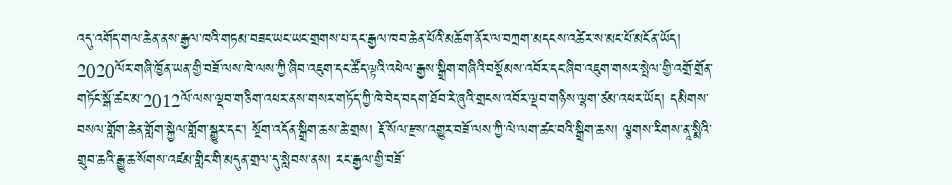འདུ་འགོད་གལ་ཆེན་ནས་རྒྱལ་ཁའི་གཏམ་བཟང་ཡང་ཡང་གྲགས་པ་དང་རྒྱལ་ཁབ་ཆེན་པོའི་མཆོག་ནོར་ལ་བཀྲག་མདངས་འཚེར་ས་མང་པོ་མངོན་ཡོད། 2020ལོར་གཞི་ཁྱོན་ཡན་གྱི་བཟོ་ལས་ཁེ་ལས་ཀྱི་ཞིབ་འཇུག་དང་ཚོད་ལྟའི་འཕེལ་རྒྱས་སྒྲིག་གཞིའི་བསྡོམས་འབོར་དང་ཞིབ་འཇུག་གསར་སྤེལ་གྱི་འགྲོ་གྲོན་གཏོང་སྒོ་ཚང་མ་2012ལོ་ལས་ལྡབ་གཅིག་འཕར་ནས་གསར་གཏོད་ཀྱི་ཁེ་བེད་བདག་ཐོབ་རེ་ཞུའི་གྲངས་འབོར་ལྡབ་གཉིས་ལྷག་ཙམ་འཕར་ཡོད། དམིགས་བསལ་གློག་ཆེན་གློག་སྐྱེལ་གློག་སྒྱུར་དང་། སྔོག་འདོན་སྒྲིག་ཆས་ཆེ་གྲས། རྡོ་སོལ་རྫས་འགྱུར་བཟོ་ལས་ཀྱི་ལེ་ལག་ཚང་བའི་སྒྲིག་ཆས། ལྕགས་རིགས་ནཱ་སྨིའི་གྲུབ་ཆའི་རྒྱུ་ཆ་སོགས་འཛམ་གླིང་གི་མདུན་གྲལ་དུ་སླེབས་ནས། རང་རྒྱལ་གྱི་བཟོ་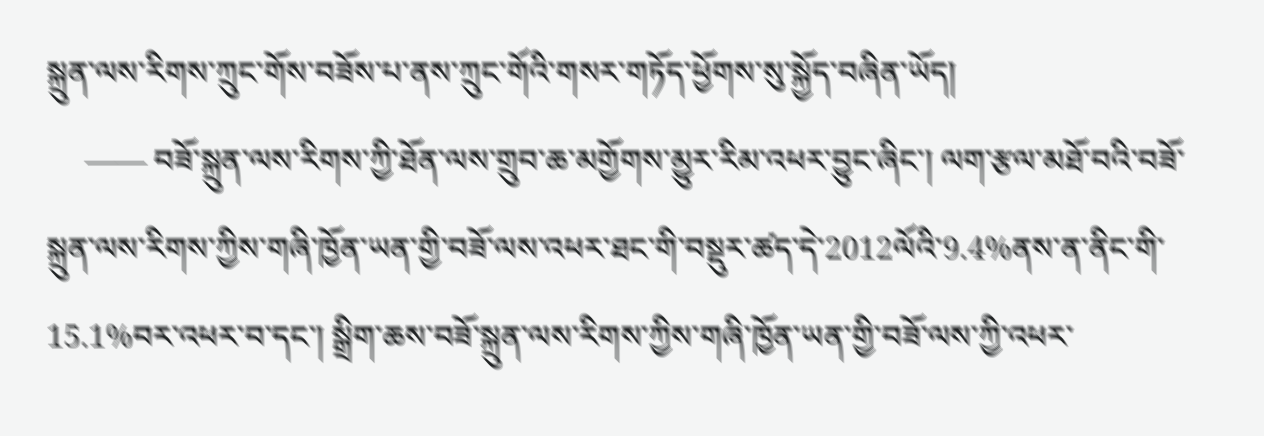སྐྲུན་ལས་རིགས་ཀྲུང་གོས་བཟོས་པ་ནས་ཀྲུང་གོའི་གསར་གཏོད་ཕྱོགས་སུ་སྐྱོད་བཞིན་ཡོད།
     —— བཟོ་སྐྲུན་ལས་རིགས་ཀྱི་ཐོན་ལས་གྲུབ་ཆ་མགྱོགས་མྱུར་རིམ་འཕར་བྱུང་ཞིང་། ལག་རྩལ་མཐོ་བའི་བཟོ་སྐྲུན་ལས་རིགས་ཀྱིས་གཞི་ཁྱོན་ཡན་གྱི་བཟོ་ལས་འཕར་ཐང་གི་བསྡུར་ཚད་དེ་2012ལོའི་9.4%ནས་ན་ནིང་གི་15.1%བར་འཕར་བ་དང་། སྒྲིག་ཆས་བཟོ་སྐྲུན་ལས་རིགས་ཀྱིས་གཞི་ཁྱོན་ཡན་གྱི་བཟོ་ལས་ཀྱི་འཕར་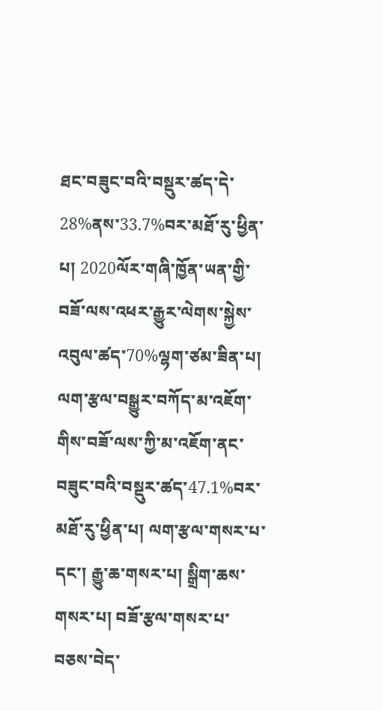ཐང་བཟུང་བའི་བསྡུར་ཚད་དེ་28%ནས་33.7%བར་མཐོ་རུ་ཕྱིན་པ། 2020ལོར་གཞི་ཁྱོན་ཡན་གྱི་བཟོ་ལས་འཕར་རྒྱུར་ལེགས་སྐྱེས་འབུལ་ཚད་70%ལྷག་ཙམ་ཟིན་པ། ལག་རྩལ་བསྒྱུར་བཀོད་མ་འཇོག་གིས་བཟོ་ལས་ཀྱི་མ་འཇོག་ནང་བཟུང་བའི་བསྡུར་ཚད་47.1%བར་མཐོ་རུ་ཕྱིན་པ། ལག་རྩལ་གསར་པ་དང་། རྒྱུ་ཆ་གསར་པ། སྒྲིག་ཆས་གསར་པ། བཟོ་རྩལ་གསར་པ་བཅས་བེད་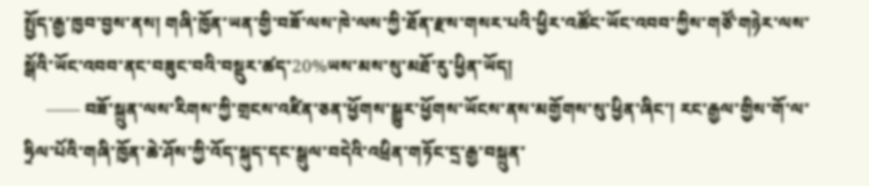སྤྱོད་རྒྱ་ཁྱབ་བྱས་ནས། གཞི་ཁྱོན་ཡན་གྱི་བཟོ་ལས་ཁེ་ལས་ཀྱི་ཐོན་རྫས་གསར་པའི་ཕྱིར་འཚོང་ཡོང་འབབ་ཀྱིས་གཙོ་གཉེར་ལས་སྒོའི་ཡོང་འབབ་ནང་བཟུང་བའི་བསྡུར་ཚད་20%ཡས་མས་སུ་མཐོ་རུ་ཕྱིན་ཡོད།
     —— བཟོ་སྐྲུན་ལས་རིགས་ཀྱི་གྲངས་འཛིན་ཅན་ཕྱོགས་སྒྱུར་ཕྱོགས་ཡོངས་ནས་མགྱོགས་སུ་ཕྱིན་ཞིང་། རང་རྒྱལ་གྱིས་གོ་ལ་ཧྲིལ་པོའི་གཞི་ཁྱོན་ཆེ་ཤོས་ཀྱི་འོད་སྐུད་དང་སྒུལ་བདེའི་འཕྲིན་གཏོང་དྲ་རྒྱ་བསྐྲུན་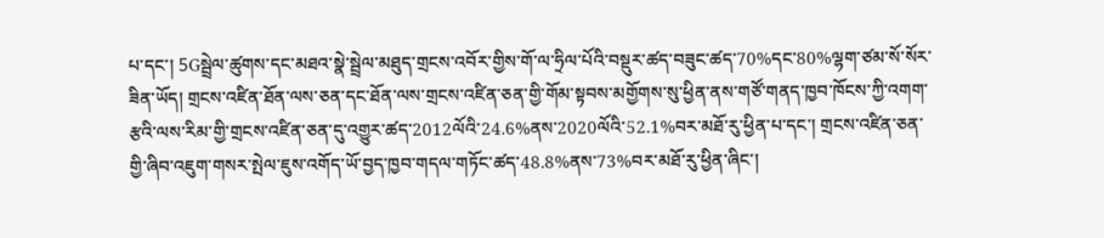པ་དང་། 5Gསྦྲེལ་ཚུགས་དང་མཐའ་སྣེ་སྦྲེལ་མཐུད་གྲངས་འབོར་གྱིས་གོ་ལ་ཧྲིལ་པོའི་བསྡུར་ཚད་བཟུང་ཚད་70%དང་80%ལྷག་ཙམ་སོ་སོར་ཟིན་ཡོད། གྲངས་འཛིན་ཐོན་ལས་ཅན་དང་ཐོན་ལས་གྲངས་འཛིན་ཅན་གྱི་གོམ་སྟབས་མགྱོགས་སུ་ཕྱིན་ནས་གཙོ་གནད་ཁྱབ་ཁོངས་ཀྱི་འགག་རྩའི་ལས་རིམ་གྱི་གྲངས་འཛིན་ཅན་དུ་འགྱུར་ཚད་2012ལོའི་24.6%ནས་2020ལོའི་52.1%བར་མཐོ་རུ་ཕྱིན་པ་དང་། གྲངས་འཛིན་ཅན་གྱི་ཞིབ་འཇུག་གསར་སྤེལ་ཇུས་འགོད་ཡོ་བྱད་ཁྱབ་གདལ་གཏོང་ཚད་48.8%ནས་73%བར་མཐོ་རུ་ཕྱིན་ཞིང་།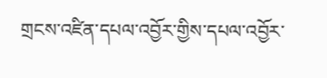གྲངས་འཛིན་དཔལ་འབྱོར་གྱིས་དཔལ་འབྱོར་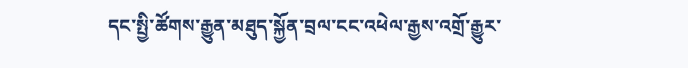དང་སྤྱི་ཚོགས་རྒྱུན་མཐུད་སྐྱོན་བྲལ་ངང་འཕེལ་རྒྱས་འགྲོ་རྒྱུར་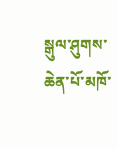སྒུལ་ཤུགས་ཆེན་པོ་མཁོ་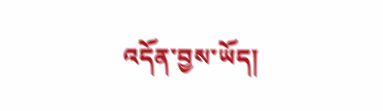འདོན་བྱས་ཡོད།